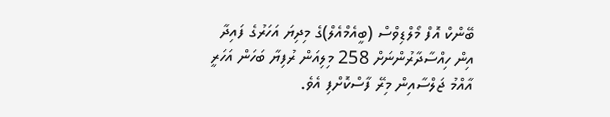ބޭންކް އޮފް މޯލްޑިވްސް (ބީއެމްއެލް)ގެ މިދިޔަ އަހަރުގެ ފައިދާ އިން ހިއްސާދާރުންނަށް 258 މިލިއަން ރުފިޔާ ބަހަން އަހަރީ އާއްމު ޖަލްސާއިން މިރޭ ފާސްކޮށްފި އެވެ.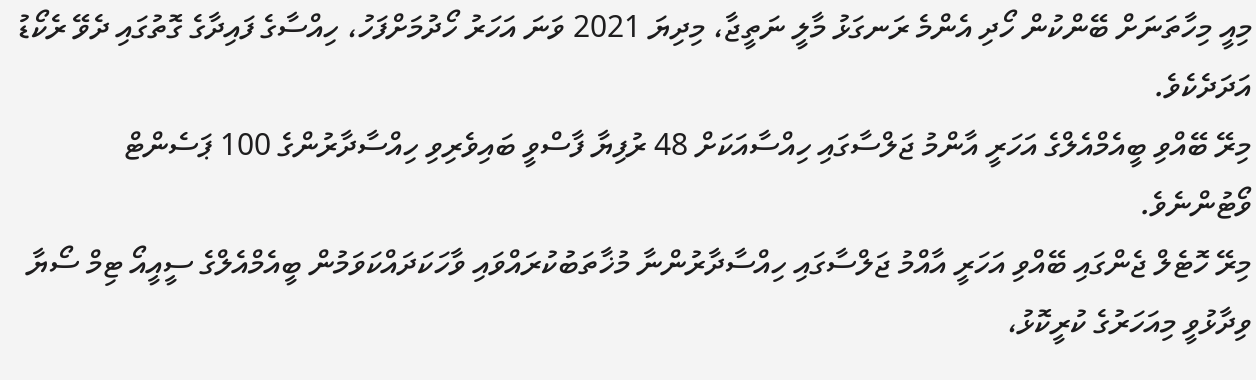މިއީ މިހާތަނަށް ބޭންކުން ހޯދި އެންމެ ރަނގަޅު މާލީ ނަތީޖާ، މިދިޔަ 2021 ވަނަ އަހަރު ހޯދުމަށްފަހު، ހިއްސާގެ ފައިދާގެ ގޮތުގައި ދެވޭ ރެކޯޑު އަދަދެކެވެ.
މިރޭ ބޭއްވި ބީއެމްއެލްގެ އަހަރީ އާންމު ޖަލްސާގައި ހިއްސާއަކަށް 48 ރުފިޔާ ފާސްވީ ބައިވެރިވި ހިއްސާދާރުންގެ 100 ޕަސެންޓް ވޯޓުންނެވެ.
މިރޭ ހޮޓެލް ޖެންގައި ބޭއްވި އަހަރީ އާއްމު ޖަލްސާގައި ހިއްސާދާރުންނާ މުޚާތަބުކުރައްވައި ވާހަކަދައްކަވަމުން ބީއެމްއެލްގެ ސީއީއޯ ޓިމް ސޯޔާ ވިދާޅުވީ މިއަހަރުގެ ކުރީކޮޅު،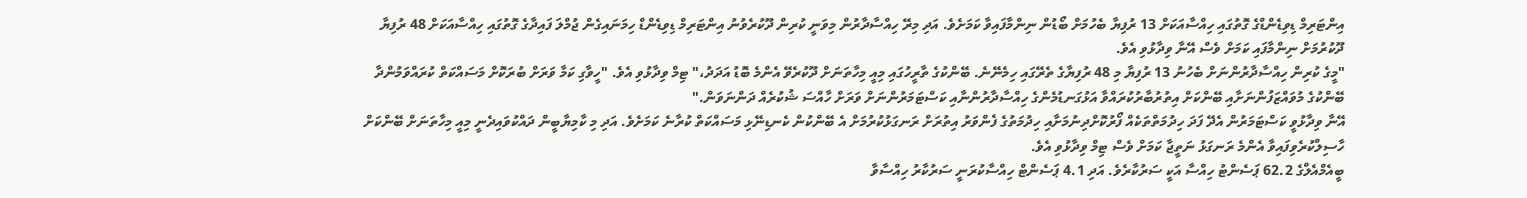އިންޓަރިމް ޑިވިޑެންޑްގެ ގޮތުގައި ހިއްސާއަކަށް 13 ރުފިޔާ ބެހުމަށް ބޯޑުން ނިންމާފައިވާ ކަމަށެވެ. އަދި މިރޭ ހިއްސާދާރުން މިވަނީ ކުރިން ދޫކުރެވުނު އިންޓަރިމް ޑިވިޑެންޑް ހިމަނައިގެން ޖުމްލަ ފައިދާގެ ގޮތުގައި ހިއްސާއަކަށް 48 ރުފިޔާ ދޫކުރުމަށް ނިންމާފައި ކަމަށް ވެސް އޭނާ ވިދާޅުވި އެވެ.
"މީގެ ކުރިން ހިއްސާދާރުންނަށް ބެހުނު 13 ރުފިޔާ މި 48 ރުފިޔާގެ ތެރޭގައި ހިމެނޭނެ. ބޭންކުގެ ތާރީހުގައި މިއީ މިހާތަނަށް ދޫކުރެވޭ އެންމެ ބޮޑު އަދަދު،" ޓިމް ވިދާޅުވި އެވެ. "ހީވާގި ކަމާ ވަރަށް ބުރަކޮށް މަސައްކަތް ކުރައްވަމުންދާ ބޭންކުގެ މުވައްޒަފުންނަށާއި ބޭންކަށް އިތުރުބާރުކުރައްވާ އަޅުގަނޑުމެންގެ ހިއްސާދާރުންނާއި ކަސްޓަމަރުންނަށް ވަރަށް ހާއްސަ ޝުކުރެއް ދަންނަވަން."
އޭނާ ވިދާޅުވީ ކަސްޓަމަރުން އެދޭ ފަދަ ހިދުމަތްތަކެއް ފޯރުކޮށްދިނުމަށާއި ހިދުމަތުގެ ފެންވަރު އިތުރަށް ރަނގަޅުކުރުމަށް އެ ބޭންކުން ކެނޑިނޭޅި މަސައްކަތް ކުރާނެ ކަމަށެވެ. އަދި މި ކާމިޔާބީން ދައްކުވައިދެނީ މިއީ މިހާތަނަށް ބޭންކަށް ހާސިލްކުރެވިފައިވާ އެންމެ ރަނގަޅު ނަތީޖާ ކަމަށް ވެސް ޓިމް ވިދާޅުވި އެވެ.
ބީއެމްއެލްގެ 62.2 ޕަސެންޓު ހިއްސާ އަކީ ސަރުކާރެވެ. އަދި 4.1 ޕަސެންޓް ހިއްސާކުރަނީ ސަރުކާރު ހިއްސާވާ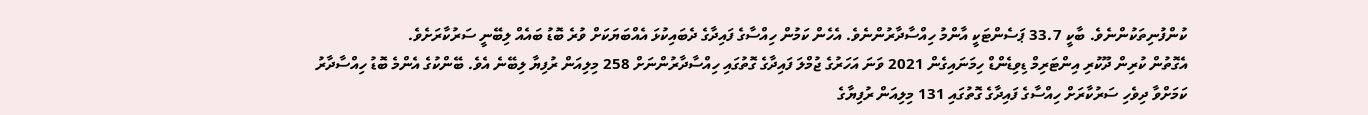ކުންފުނިތަކުންނެވެ. ބާކީ 33.7 ޕަސެންޓަކީ އާންމު ހިއްސާދާރުންނެވެ. އެހެން ކަމުން ހިއްސާގެ ފައިދާގެ ދެބައިކުޅަ އެއްބަޔަކަށް ވުރެ ބޮޑު ބައެއް ލިބޭނީ ސަރުކާރަށެވެ.
އެގޮތުން ކުރިން ދޫކުރި އިންޓަރިމް ޑިވިޑެންޑް ހިމަނައިގެން 2021 ވަނަ އަހަރުގެ ޖުމްލަ ފައިދާގެ ގޮތުގައި ހިއްސާދާރުންނަށް 258 މިލިއަން ރުފިޔާ ލިބޭނެ އެވެ. ބޭންކުގެ އެންމެ ބޮޑު ހިއްސާދާރު ކަމަށްވާ ދިވެހި ސަރުކާރަށް ހިއްސާގެ ފައިދާގެ ގޮތުގައި 131 މިލިއަން ރުފިޔާގެ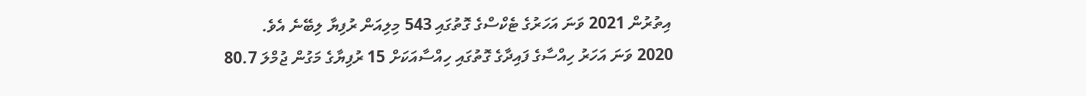އިތުރުން 2021 ވަނަ އަހަރުގެ ޓެކްސްގެ ގޮތުގައި 543 މިލިއަން ރުފިޔާ ލިބޭނެ އެވެ.
2020 ވަނަ އަހަރު ހިއްސާގެ ފައިދާގެ ގޮތުގައި ހިއްސާއަކަށް 15 ރުފިޔާގެ މަގުން ޖުމްލަ 80.7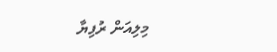މިލިއަން ރުފިޔާ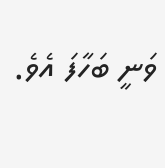ވަނީ ބަހާފަ އެވެ.